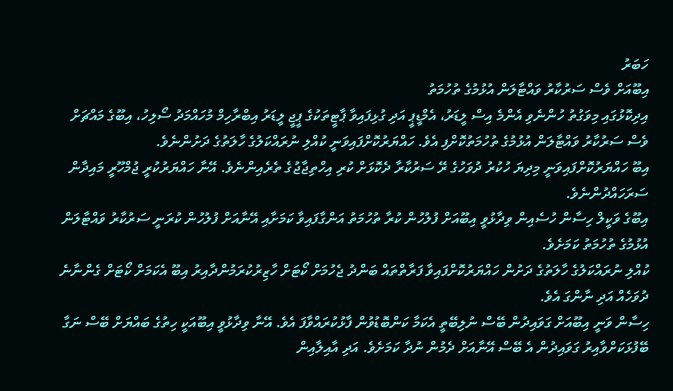ހަބަރު
އިބޫއަށް ވެސް ސަރުކާރު ވައްޓާލަން އުޅުމުގެ ތުހުމަތު
އިދިކޮޅުގައި މިވަގުތު ހުންނެވި އެންމެ އިސް ލީޑަރު، އެމްޑީޕީ އަދި ގުޅިފައިވާ ޕާޓީތަކުގެ ޕީޖީ ލީޑަރު އިބްރާހިމް މުހައްމަދު ސޯލިހު، އިބޫގެ މައްޗަށް ވެސް ސަރުކާރު ވައްޓާލަން އުޅުމުގެ ތުހުމަތުކޮށްފި އެވެ. ހައްޔަރުކޮށްފައިވަނީ ކުއްލި ނުރައްކަލުގެ ހާލަތުގެ ދަށުންނެވެ.
އިބޫ ހައްޔަރުކޮށްފައިވަނީ މިދިޔަ ހުކުރު ދުވަހުގެ ރޭ ސަރުކާރާ ދެކޮޅަށް ކުރި އިހްތިޖާޖުގެ ތެރެއިންނެވެ. އޭނާ ހައްޔަރުކުރީ ޖުމްހޫރީ މައިދާން ސަރަހައްދުންނެވެ.
އިބޫގެ ވަކީލް ހިސާން ހުސެއިން ވިދާޅުވީ އިބޫއަށް ފުލުހުން ކުރާ ތުހުމަތު އަންގާފައިވާ ކަމަށާއި އޭނާއަށް ފުލުހުން ކުރަނީ ސަރުކާރު ވައްޓާލަން އުޅުމުގެ ތުހުމަތު ކަމަށެވެ.
ކުއްލި ނުރައްކަލުގެ ހާލަތުގެ ދަށުން ހައްޔަރުކޮށްފައިވާ ފަރާތްތައް ބަންދު ޖެހުމަށް ކޯޓަށް ހާޒިރުކުރަމުންދާއިރު އިބޫ އެކަމަށް ކޯޓަށް ގެންނާނެ ދުވަހެއް އަދި ނާންގަ އެވެ.
ހިސާން ވަނީ އިބޫއަށް ގަވައިދުން ބޭސް ނުލިބޭތީ އެކަމާ ކަންބޮޑުވުން ފާޅުކުރައްވާފަ އެވެ. އޭނާ ވިދާޅުވީ އިބޫއަކީ ހިތުގެ ބައްޔަށް ބޭސް ނަގާ ބޭފުޅަކަށްވާއިރު ގަވައިދުން އެ ބޭސް އޭނާއަށް ދެމުން ނުދާ ކަމަށެވެ. އަދި އާއިލާއިން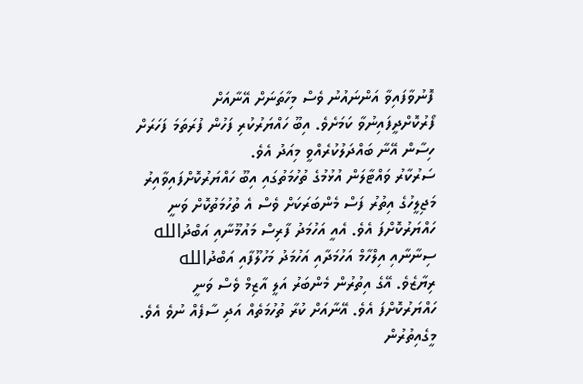ފޮނުވާފައިވާ އަންނައުނު ވެސް މިހާތަނަށް އޭނާއަށް ފޯރުކޮށްދީފައިނުވާ ކަމަށެވެ. އިބޫ ހައްޔަރުކުރި ފަހުން ފުރަތަމަ ފަހަރަށް ހިސާން އޭނާ ބައްދަލުކުރެއްވީ މިއަދު އެވެ.
ސަރުކާރު ވައްޓާލަން އުޅުމުގެ ތުހުމަތުގައި އިބޫ ހައްޔަރުކޮށްފައިވާއިރު މަޖިލީހުގެ އިތުރު ފަސް މެންބަރަކަށް ވެސް އެ ތުހުމަތުކޮށް ވަނީ ހައްޔަރުކޮށްފަ އެވެ. އެއީ އަހުމަދު ފާރިސް މައުމޫނާއި އަބްދުالله ސިނާނާއި އިލްހާމް އަހުމަދާއި އަހުމަދު މަހުލޫފާއި އަބްދުالله ރިޔާޒެވެ. އޭގެ އިތުރުން މެންބަރު އަލީ އާޒިމް ވެސް ވަނީ ހައްޔަރުކޮށްފަ އެވެ. އޭނާއަށް ކުރާ ތުހުމަތެއް އަދި ސާފެއް ނުވެ އެވެ.
މީގެއިތުރުން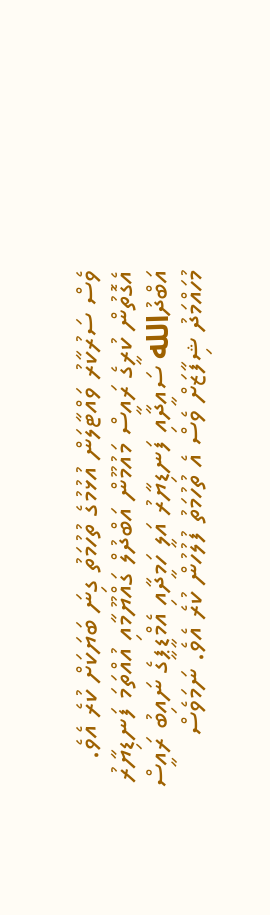ވެސް ސަރުކާރު ވައްޓާލަން އުޅުމުގެ ތުހުމަތު ގިނަ ބަޔަކަށް ކުރެ އެވެ. އެގޮތުން ކުރީގެ ރައީސް މައުމޫން އަބްދުލް ގައްޔޫމާއި އުއްތަމަ ފަނޑިޔާރު އަބްދުالله ސައީދާއި ފަނޑިޔާރު އަލީ ހަމީދާއި އެމްޑީޕީގެ ނައިބު ރައީސް މުހައްމަދު ޝިފާޒަށް ވެސް އެ ތުހުމަތު ފުލުހުން ކުރެ އެވެ. ނަމަވެސް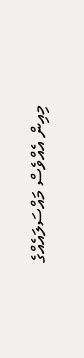މިއިން އެއްވެސް މައްސަލައެއްގެ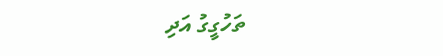ތަހުގީގު އަދި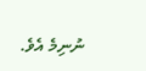ނުނިމެ އެވެ.